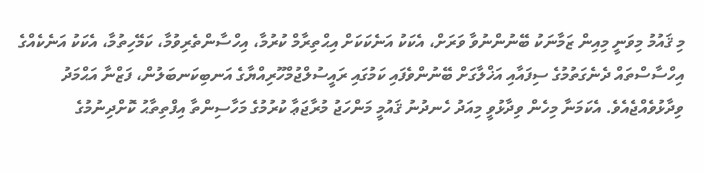މި ޤައުމު މިވަނީ މިއިން ޒަމާނަކު ބޭނުންނުވާ ވަރަށް، އެކަކު އަނެކަކަށް އިޙްތިރާމް ކުރުމާ، އިހްސާންތެރިވުމާ، ކަމޭހިތުމާ، އެކަކު އަނެކެއްގެ އިހްސާސްތައް ދެނެގަތުމުގެ ސިފައާއި އަޚްލާގަށް ބޭނުންވެފައި ކަމުގައި ރައީސުލްޖުމްހޫރިއްޔާގެ އަނބިކަނބަލުން، ފަޒްނާ އަޙްމަދު ވިދާޅުވެއްޖެއެވެ. އެކަމަނާ މިހެން ވިދާޅުވީ މިއަދު ހެނދުނު ޤައުމީ މަންހަޖު މުރާޖަޢާ ކުރުމުގެ މަހާސިންތާ އިފްތިތާޙު ކޮށްދިނުމުގެ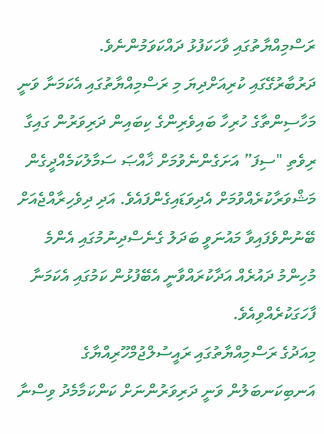ރަސްމިއްޔާތުގައި ވާހަކަފުޅު ދައްކަވަމުންނެވެ.
ދަރުބާރުގޭގައި ކުރިއަށްދިޔަ މި ރަސްމިއްޔާތުގައި އެކަމަނާ ވަނީ މަހާސިންތާގެ ހުރިހާ ބައިވެރިންގެ ކިބައިން ދަރިވަރުން ގައިގާ ރިވެތި "ސިފަ” އަށަގެންނެވުމަށް ޚާއްޞަ ސަމާލުކަމެއްދީގެން މަޝްވަރާކުރެއްވުމަށް އެދިވަޑައިގެންފައެވެ. އަދި ދިވެހިރާއްޖެއަށް ބޭނުންވެފައިވާ މައުނަވީ ބަދަލު ގެނެސްދިނުމުގައި އެންމެ މުހިންމު ދައުރެއް އަދާކުރައްވާނީ އެބޭފުޅުން ކަމުގައި އެކަމަނާ ފާހަގަކުރެއްވިއެވެ.
މިއަދުގެ ރަސްމިއްޔާތުގައި ރައީސުލްޖުމްހޫރިއްޔާގެ އަނބިކަނބަލުން ވަނީ ދަރިވަރުންނަށް ކަންކަމާމެދު ވިސްނާ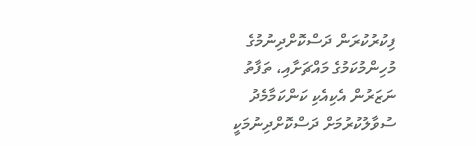ފިކުރުކުރަން ދަސްކޮށްދިނުމުގެ މުހިންމުކަމުގެ މައްޗަށާއި، ތަފާތު ނަޒަރުން އެކިއެކި ކަންކަމާމެދު ސުވާލުކުރުމަށް ދަސްކޮށްދިނުމަކީ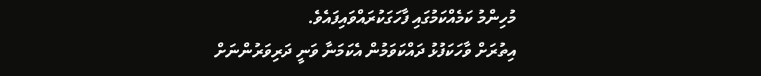މުހިންމު ކަމެއްކަމުގައި ފާހަގަކުރައްވައިފައެވެ.
އިތުރަށް ވާހަކަފުޅު ދައްކަވަމުން އެކަމަނާ ވަނީ ދަރިވަރުންނަށް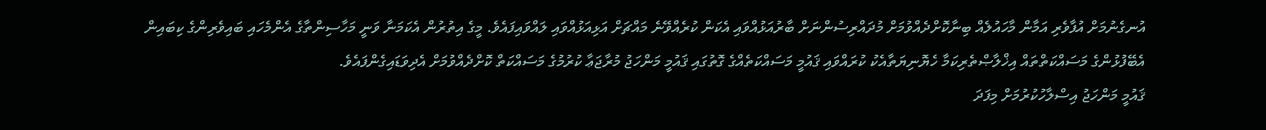އުނގެނުމަށް އުފާވެރި އަމާން މާހައުލެއް ބިނާކޮށްދެއްވުމަށް މުދައްރިސުންނަށް ބާރުއަޅުއްވައި އެކަން ކުރެއްވޭނެ މައްޗަށް އަޅިއަޅުއްވައި ލައްވައިފައެވެ. މީގެ އިތުރުން އެކަމަނާ ވަނީ މަހާސިންތާގެ އެންމެހައި ބައިވެރިންގެ ކިބައިން އެބޭފުޅުންގެ މަސައްކަތްތައް އިޚްލާޞްތެރިކަމާ ހެޔޮނިޔަތާއެކު ކުރައްވައި ޤައުމީ މަސައްކަތެއްގެ ގޮތުގައި ޤައުމީ މަންހަޖު މުރާޖަޢާ ކުރުމުގެ މަސައްކަތް ކޮށްދެއްވުމަށް އެދިވަޑައިގެންފައެވެ.
ޤައުމީ މަންހަޖު އިސްލާހުކުރުމަށް މިފަދަ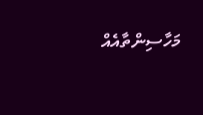މަހާސިންތާއެއް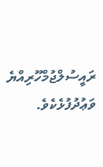ރައީސުލްޖުމްހޫރިއްޔެ ވަޢުދުފުޅެކެވެ.